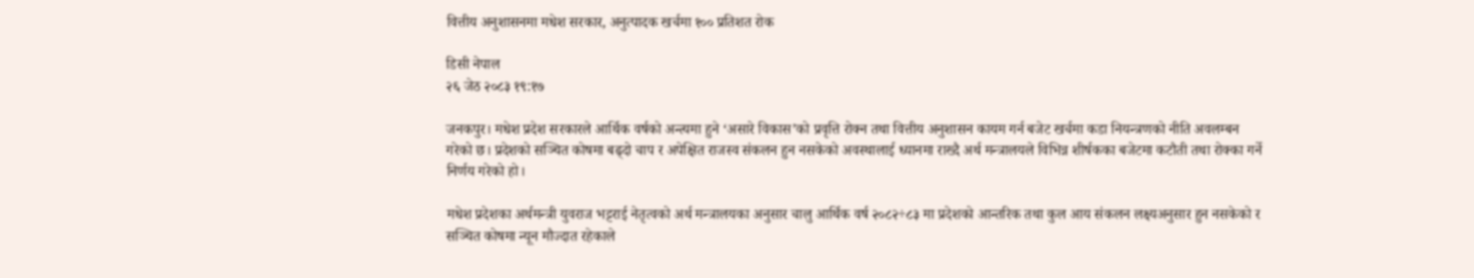वित्तीय अनुशासनमा मधेश सरकार, अनुत्पादक खर्चमा १०० प्रतिशत रोक

डिसी नेपाल
२६ जेठ २०८३ १९:१७

जनकपुर। मधेश प्रदेश सरकारले आर्थिक वर्षको अन्त्यमा हुने ‘असारे विकास’को प्रवृत्ति रोक्न तथा वित्तीय अनुशासन कायम गर्न बजेट खर्चमा कडा नियन्त्रणको नीति अवलम्बन गरेको छ। प्रदेशको सञ्चित कोषमा बढ्दो चाप र अपेक्षित राजस्व संकलन हुन नसकेको अवस्थालाई ध्यानमा राख्दै अर्थ मन्त्रालयले विभिन्न शीर्षकका बजेटमा कटौती तथा रोक्का गर्ने निर्णय गरेको हो।

मधेश प्रदेशका अर्थमन्त्री युवराज भट्टराई नेतृत्वको अर्थ मन्त्रालयका अनुसार चालु आर्थिक वर्ष २०८२÷८३ मा प्रदेशको आन्तरिक तथा कुल आय संकलन लक्ष्यअनुसार हुन नसकेको र सञ्चित कोषमा न्यून मौज्दात रहेकाले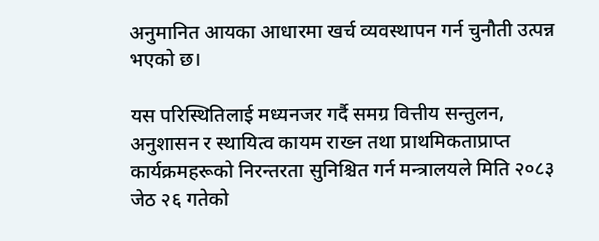अनुमानित आयका आधारमा खर्च व्यवस्थापन गर्न चुनौती उत्पन्न भएको छ।

यस परिस्थितिलाई मध्यनजर गर्दै समग्र वित्तीय सन्तुलन, अनुशासन र स्थायित्व कायम राख्न तथा प्राथमिकताप्राप्त कार्यक्रमहरूको निरन्तरता सुनिश्चित गर्न मन्त्रालयले मिति २०८३ जेठ २६ गतेको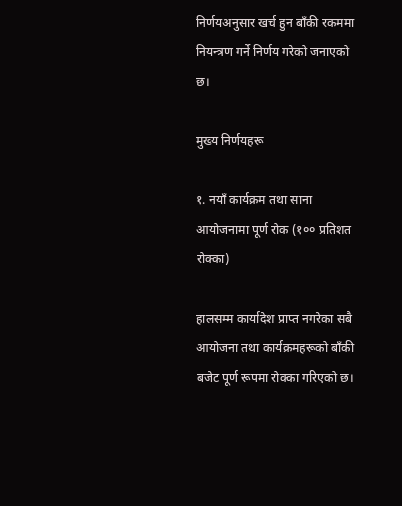निर्णयअनुसार खर्च हुन बाँकी रकममा नियन्त्रण गर्ने निर्णय गरेको जनाएको छ।

मुख्य निर्णयहरू

१. नयाँ कार्यक्रम तथा साना आयोजनामा पूर्ण रोक (१०० प्रतिशत रोक्का)

हालसम्म कार्यादेश प्राप्त नगरेका सबै आयोजना तथा कार्यक्रमहरूको बाँकी बजेट पूर्ण रूपमा रोक्का गरिएको छ।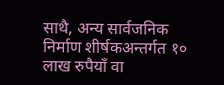साथै, अन्य सार्वजनिक निर्माण शीर्षकअन्तर्गत १० लाख रुपैयाँ वा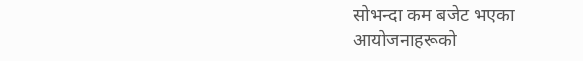सोभन्दा कम बजेट भएका आयोजनाहरूको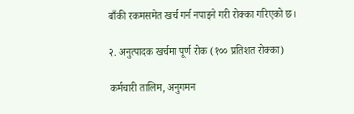बाँकी रकमसमेत खर्च गर्न नपाइने गरी रोक्का गरिएको छ।

२. अनुत्पादक खर्चमा पूर्ण रोक (१०० प्रतिशत रोक्का)

कर्मचारी तालिम, अनुगमन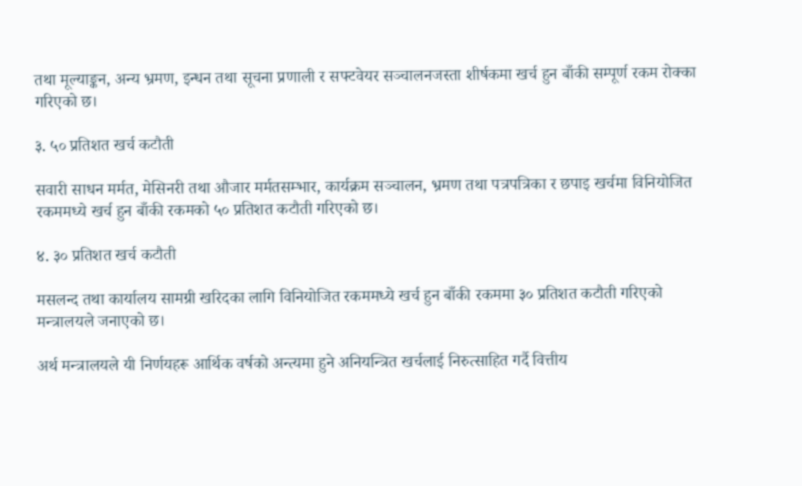तथा मूल्याङ्कन, अन्य भ्रमण, इन्धन तथा सूचना प्रणाली र सफ्टवेयर सञ्चालनजस्ता शीर्षकमा खर्च हुन बाँकी सम्पूर्ण रकम रोक्का गरिएको छ।

३. ५० प्रतिशत खर्च कटौती

सवारी साधन मर्मत, मेसिनरी तथा औजार मर्मतसम्भार, कार्यक्रम सञ्चालन, भ्रमण तथा पत्रपत्रिका र छपाइ खर्चमा विनियोजित रकममध्ये खर्च हुन बाँकी रकमको ५० प्रतिशत कटौती गरिएको छ।

४. ३० प्रतिशत खर्च कटौती

मसलन्द तथा कार्यालय सामग्री खरिदका लागि विनियोजित रकममध्ये खर्च हुन बाँकी रकममा ३० प्रतिशत कटौती गरिएको मन्त्रालयले जनाएको छ।

अर्थ मन्त्रालयले यी निर्णयहरू आर्थिक वर्षको अन्त्यमा हुने अनियन्त्रित खर्चलाई निरुत्साहित गर्दै वित्तीय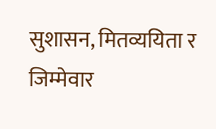सुशासन, मितव्ययिता र जिम्मेवार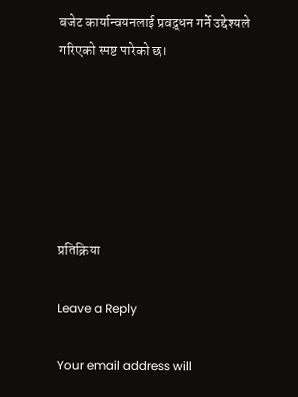बजेट कार्यान्वयनलाई प्रवद्र्धन गर्ने उद्देश्यले गरिएको स्पष्ट पारेको छ।






प्रतिक्रिया

Leave a Reply

Your email address will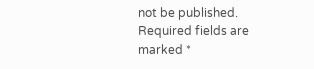not be published. Required fields are marked *